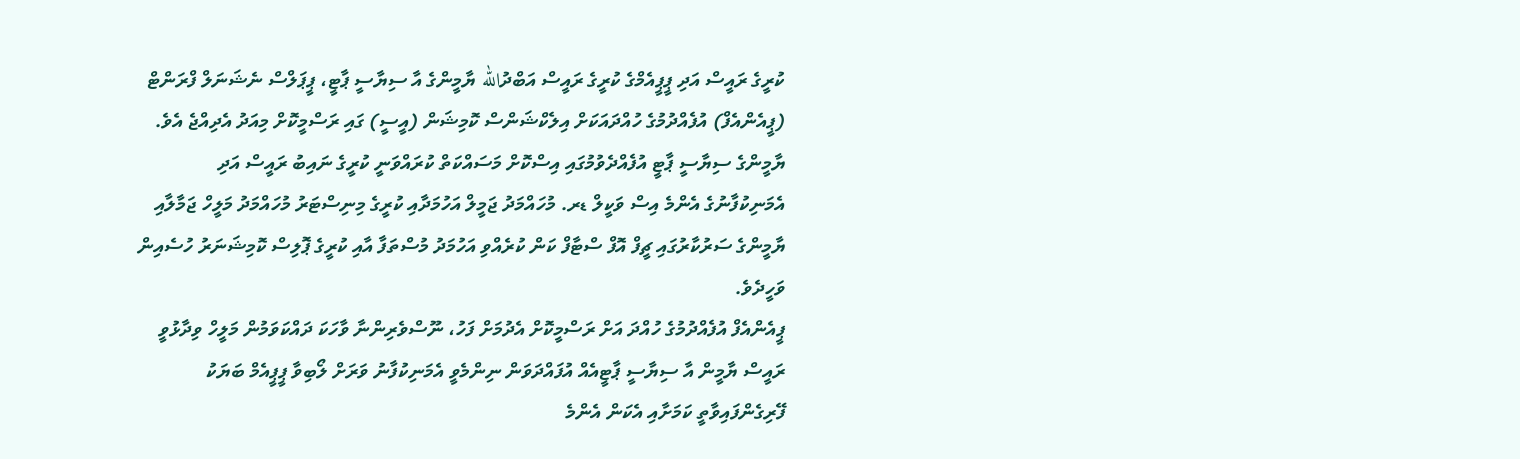ކުރީގެ ރައީސް އަދި ޕީޕީއެމްގެ ކުރީގެ ރައީސް އަބްދުالله ޔާމީންގެ އާ ސިޔާސީ ޕާޓީ، ޕީޕަލްސް ނެޝަނަލް ފްރަންޓް (ޕީއެންއެފް) އުފެއްދުމުގެ ހުއްދައަކަށް އިލެކްޝަންސް ކޮމިޝަން (އީސީ) ގައި ރަސްމީކޮށް މިއަދު އެދިއްޖެ އެވެ.
ޔާމީންގެ ސިޔާސީ ޕާޓީ އުފެއްދެވުމުގައި އިސްކޮށް މަސައްކަތް ކުރައްވަނީ ކުރީގެ ނައިބު ރައީސް އަދި އެމަނިކުފާނުގެ އެންމެ އިސް ވަކީލް ޑރ. މުހައްމަދު ޖަމީލް އަހުމަދާއި ކުރީގެ މިނިސްޓަރު މުހައްމަދު މަލީހް ޖަމާލާއި ޔާމީންގެ ސަރުކާރުގައި ޗީފް އޮފް ސްޓާފް ކަން ކުރެއްވި އަހުމަދު މުސްތަފާ އާއި ކުރީގެ ޕޮލިސް ކޮމިޝަނަރު ހުސެއިން ވަހީދެވެ.
ޕީއެންއެފް އުފެއްދުމުގެ ހުއްދަ އަށް ރަސްމީކޮށް އެދުމަށް ފަހު، ނޫސްވެރިންނާ ވާހަކަ ދައްކަވަމުން މަލީހް ވިދާޅުވީ ރައީސް ޔާމީން އާ ސިޔާސީ ޕާޓީއެއް އުފައްދަވަން ނިންމެވީ އެމަނިކުފާނު ވަރަށް ލޯބިވާ ޕީޕީއެމް ބަޔަކު ފޭރިގެންފައިވާތީ ކަމަށާއި އެކަން އެންމެ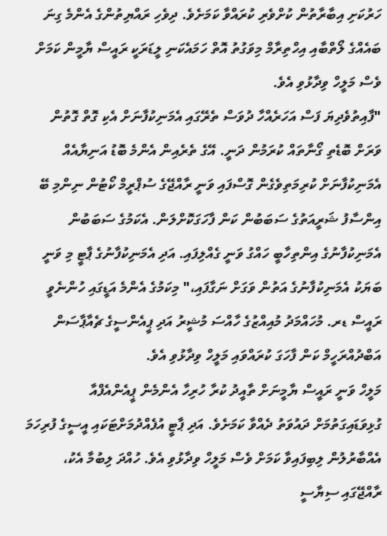ހަރުކަށި އިބާރާތުން ކުށްވެރި ކުރައްވާ ކަމަށެވެ. ދިވެހި ރައްޔިތުންގެ އެންމެ ގިނަ ބައެއްގެ ލޯތްބާއި އިހްތިރާމް މިވަގުތު އޮތް ހަމައެކަނި ލީޑަރަކީ ރައީސް ޔާމީން ކަމަށް ވެސް މަލީހް ވިދާޅުވި އެވެ.
"ފާއިތުވެދިޔަ ފަސް އަހަރެއްހާ ދުވަސް ތެރޭގައި އެމަނިކުފާނަށް އެކި ގޮތް ގޮތުން ވަރަށް ބޮޑެތި ގޯނާތައް ކުރަމުން ދަނީ. އޭގެ ތެރެއިން އެންމެ ބޮޑު އަނިޔާއެއް އެމަނިކުފާނަށް ކުރިމަތިވެގެން ގޮސްފައި ވަނީ ރާއްޖޭގެ ސުޕްރީމް ކޯޓުން ނިންމި ބޭ އިންސާފު ޝަރީއަތުގެ ސަބަބުން ކަން ފާހަގަކޮށްލަން. އެކަމުގެ ސަބަބުން އެމަނިކުފާނުގެ އިންތިހާބީ ހައްގު ވަނީ ގެއްލިފައި. އަދި އެމަނިކުފާނުގެ ޕާޓީ މި ވަނީ ބަޔަކު އެމަނިކުފާނުގެ އަތުން ވަގަށް ނަގާފައި،" މިކަމުގެ އެންމެ އަޑީގައި ހުންނެވީ ރައީސް ޑރ. މުހައްމަދު މުއިއްޒުގެ ހާއްސަ މުޝީރު އަދި ޕީއެންސީގެ ޗެއާޕާސަން އަބްދުއްރަހީމް ކަން ފާހަގަ ކުރައްވައި މަލީހް ވިދާޅުވި އެވެ.
މަލީހް ވަނީ ރައީސް ޔާމީނަށް ތާއީދު ކުރާ ހުރިހާ އެންމެން ޕީއެންއެފްއާ ގުޅިވަޑައިގަތުމަށް ދައުވަތު ދެއްވާ ކަމަށެވެ. އަދި ޕާޓީ އުފެއްދުމަށްޓަކައި އީސީގެ ފުރިހަމަ އެއްބާރުލުން ލިބިފައިވާ ކަމަށް ވެސް މަލީހް ވިދާޅުވި އެވެ. ހުއްދަ ލިބުމާ އެކު، ރާއްޖޭގައި ސިޔާސީ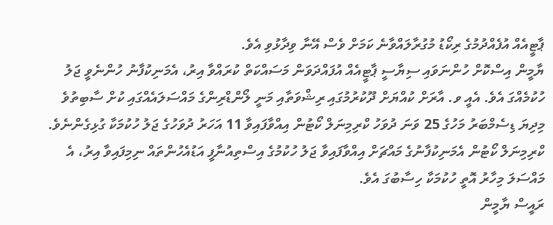ޕާޓީއެއް އުފެއްދުމުގެ ރިކޯޑު މުގުރާލައްވާނެ ކަމަށް ވެސް އޭނާ ވިދާޅުވި އެވެ.
ޔާމީން އިސްކޮށް ހުންނަވައި ސިޔާސީ ޕާޓީއެއް އުފައްދަވަން މަސައްކަތް ކުރައްވާ އިރު، އެމަނިކުފާނު ހުންނެވީ ޖަލު ހުކުމެއްގަ އެވެ. އެއީ ވ. އާރަށް ކުއްޔަށް ދޫކުރުމުގައި ރިޝްވަތާއި މަނީ ލޯންޑްރިންގެ މައްސަލައެއްގައި ކުށް ސާބިތުވެ މިދިޔަ ޑިސެމްބަރު މަހުގެ 25 ވަނަ ދުވަހު ކްރިމިނަލް ކޯޓުން އިއްވާފައިވާ 11 އަހަރު ދުވަހުގެ ޖަލު ހުކުމަކާ ގުޅިގެންނެވެ.
ކްރިމިނަލް ކޯޓުން އެމަނިކުފާނުގެ މައްޗަށް އިއްވާފައިވާ ޖަލު ހުކުމުގެ އިސްތިއުނާފީ އަޑުއެހުންތައް ނިމިފައިވާ އިރު، އެ މައްސަލަ މިހާރު އޮތީ ހުކުމަކާ ހިސާބުގަ އެވެ.
ރައީސް ޔާމީން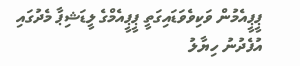ޕީޕީއެމުން ވަކިވެވަޑައިގަތީ ޕީޕީއެމްގެ ލީޑަޝިޕާ މެދުގައި އުފެދުނު ހިޔާލު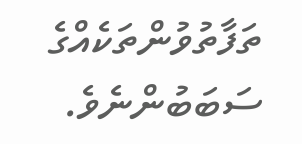ތަފާތުވުންތަކެއްގެ ސަބަބުންނެވެ.